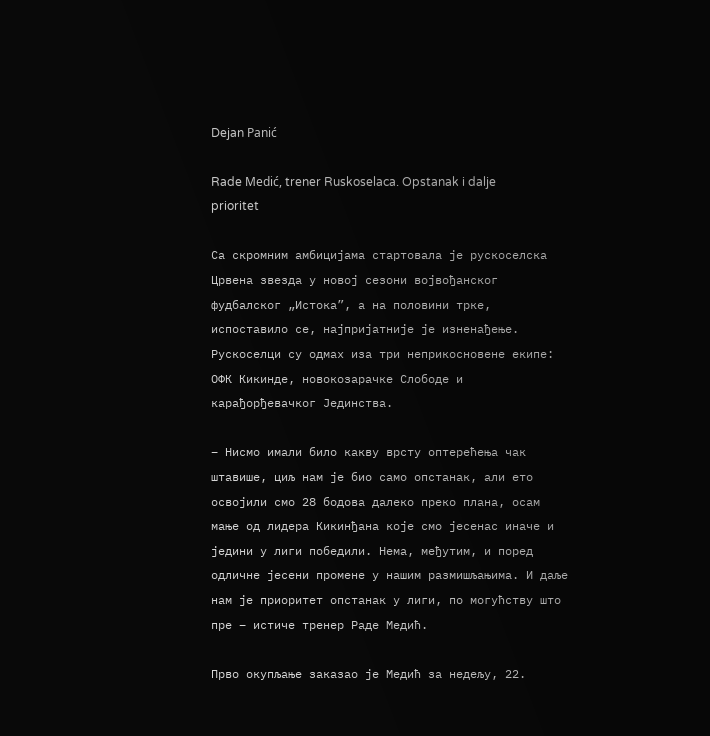Dejan Panić

Rade Medić, trener Ruskoselaca. Opstanak i dalje prioritet

Са скромним амбицијама стартовала је рускоселска Црвена звезда у новој сезони војвођанског фудбалског „Истока”, а на половини трке, испоставило се, најпријатније је изненађење. Рускоселци су одмах иза три неприкосновене екипе: ОФК Кикинде, новокозарачке Слободе и карађорђевачког Јединства.

– Нисмо имали било какву врсту оптерећења чак штавише, циљ нам је био само опстанак, али ето освојили смо 28 бодова далеко преко плана, осам мање од лидера Кикинђана које смо јесенас иначе и једини у лиги победили. Нема, међутим, и поред одличне јесени промене у нашим размишљањима. И даље нам је приоритет опстанак у лиги, по могућству што пре – истиче тренер Раде Медић.

Прво окупљање заказао је Медић за недељу, 22.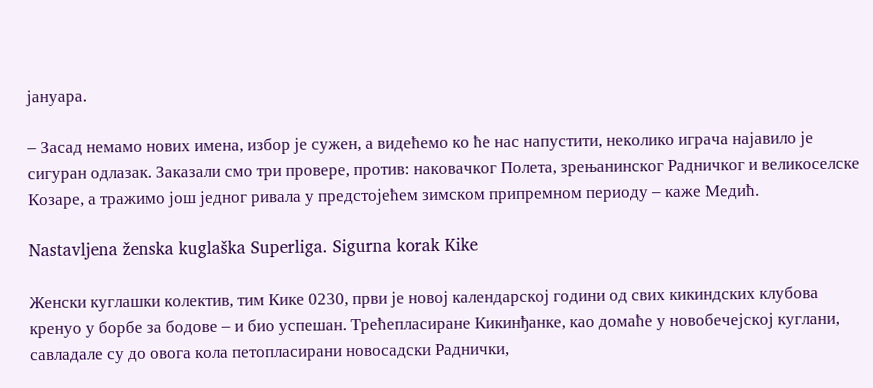јануара.

– Засад немамо нових имена, избор је сужен, а видећемо ко ће нас напустити, неколико играча најавило је сигуран одлазак. Заказали смо три провере, против: наковачког Полета, зрењанинског Радничког и великоселске Козаре, а тражимо још једног ривала у предстојећем зимском припремном периоду – каже Медић.

Nastavljena ženska kuglaška Superliga. Sigurna korak Kike

Женски куглашки колектив, тим Кике 0230, први је новој календарској години од свих кикиндских клубова кренуо у борбе за бодове – и био успешан. Трећепласиране Кикинђанке, као домаће у новобечејској куглани, савладале су до овога кола петопласирани новосадски Раднички,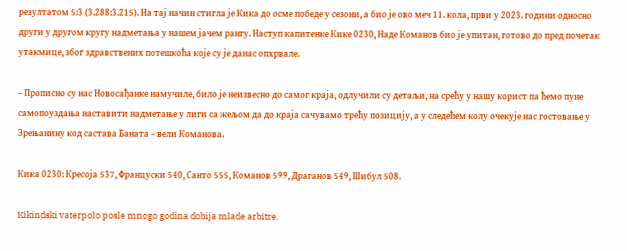резултатом 5:3 (3.288:3.215). На тај начин стигла је Кика до осме победе у сезони, а био је ово меч 11. кола, први у 2023. години односно други у другом кругу надметања у нашем јачем рангу. Наступ капитенке Кике 0230, Наде Команов био је упитан, готово до пред почетак утакмице, због здравствених потешкоћа које су је данас опхрвале.

– Прописно су нас Новосађанке намучиле, било је неизвесно до самог краја, одлучили су детаљи, на срећу у нашу корист па ћемо пуне самопоуздања наставити надметање у лиги са жељом да до краја сачувамо трећу позицију, а у следећем колу очекује нас гостовање у Зрењанину код састава Баната – вели Команова.

Кика 0230: Кресоја 537, Француски 540, Санто 555, Команов 599, Драганов 549, Шибул 508.

Kikindski vaterpolo posle mnogo godina dobija mlade arbitre.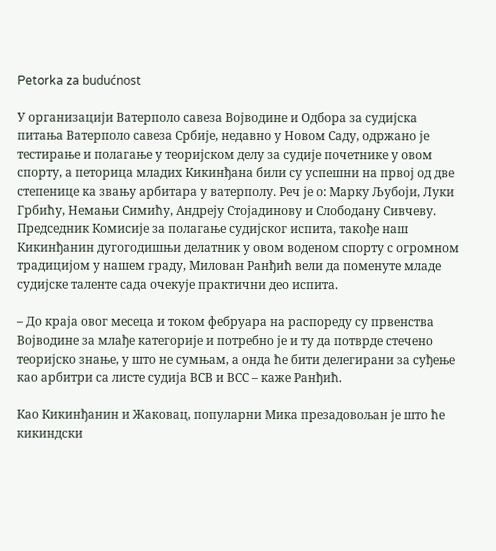Petorka za budućnost

У организацији Ватерполо савеза Војводине и Одбора за судијска питања Ватерполо савеза Србије, недавно у Новом Саду, одржано је тестирање и полагање у теоријском делу за судије почетнике у овом спорту, а петорица младих Кикинђана били су успешни на првој од две степенице ка звању арбитара у ватерполу. Реч је о: Марку Љубоји, Луки Грбићу, Немањи Симићу, Андреју Стојадинову и Слободану Сивчеву. Председник Комисије за полагање судијског испита, такође наш Кикинђанин дугогодишњи делатник у овом воденом спорту с огромном традицијом у нашем граду, Милован Ранђић вели да поменуте младе судијске таленте сада очекује практични део испита.

– До краја овог месеца и током фебруара на распореду су првенства Војводине за млађе категорије и потребно је и ту да потврде стечено теоријско знање, у што не сумњам, а онда ће бити делегирани за суђење као арбитри са листе судија ВСВ и ВСС – каже Ранђић.

Као Кикинђанин и Жаковац, популарни Мика презадовољан је што ће кикиндски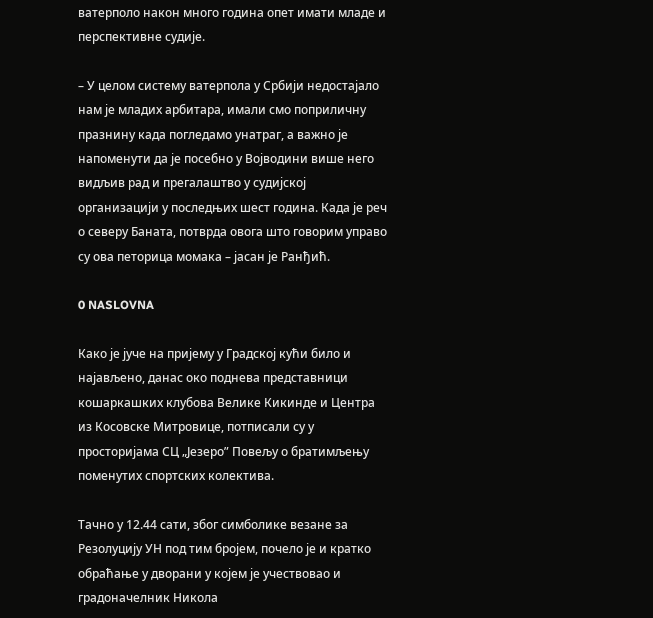ватерполо након много година опет имати младе и перспективне судије.

– У целом систему ватерпола у Србији недостајало нам је младих арбитара, имали смо поприличну празнину када погледамо унатраг, а важно је напоменути да је посебно у Војводини више него видљив рад и прегалаштво у судијској организацији у последњих шест година. Када је реч о северу Баната, потврда овога што говорим управо су ова петорица момака – јасан је Ранђић.

0 NASLOVNA

Како је јуче на пријему у Градској кући било и најављено, данас око поднева представници кошаркашких клубова Велике Кикиндe и Центра из Косовске Митровице, потписали су у просторијама СЦ „Језеро” Повељу о братимљењу поменутих спортских колектива.

Тачно у 12.44 сати, због симболике везане за Резолуцију УН под тим бројем, почело је и кратко обраћање у дворани у којем је учествовао и градоначелник Никола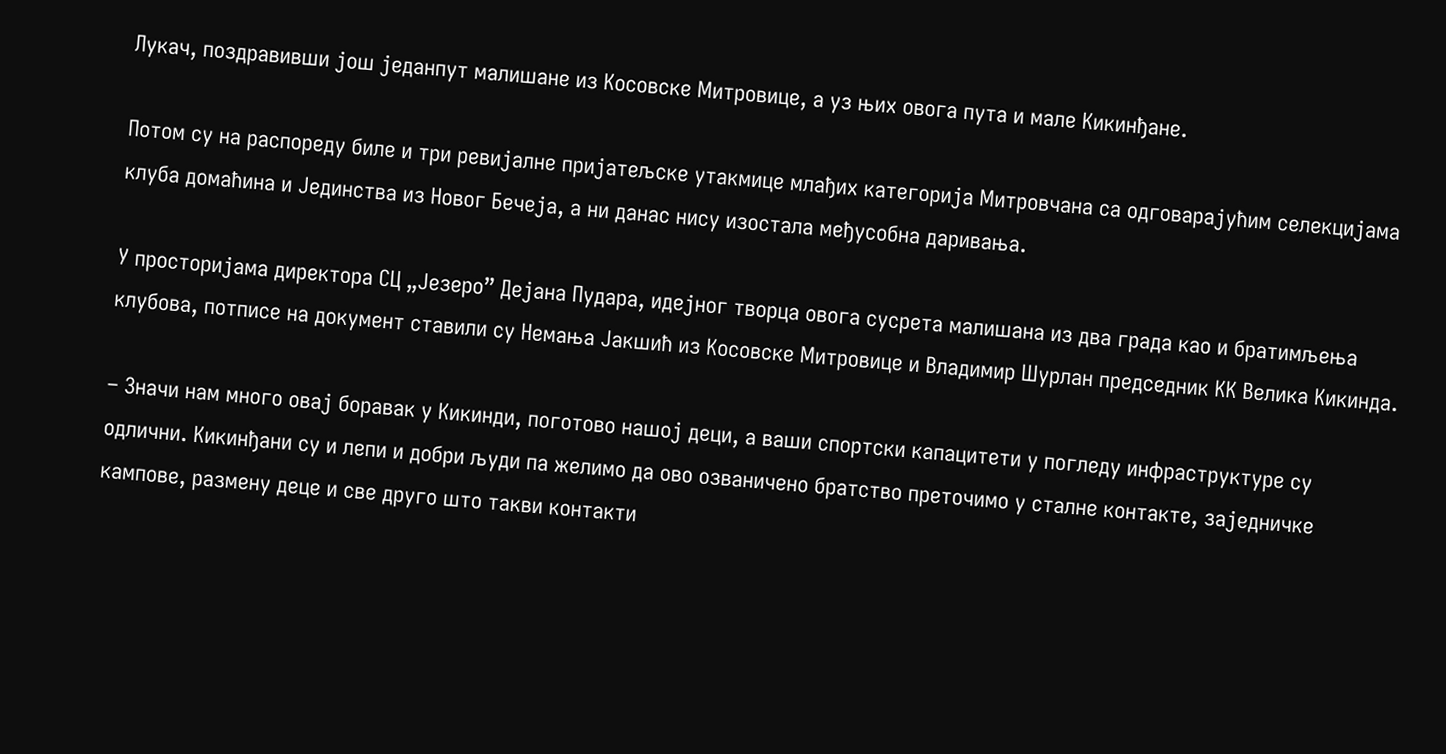Лукач, поздравивши још једанпут малишане из Косовске Митровице, а уз њих овога пута и мале Кикинђане.

Потом су на распореду биле и три ревијалне пријатељске утакмице млађих категорија Митровчана са одговарајућим селекцијама клуба домаћина и Јединства из Новог Бечеја, а ни данас нису изостала међусобна даривања.

У просторијама директора СЦ „Језеро” Дејана Пудара, идејног творца овога сусрета малишана из два града као и братимљења клубова, потписе на документ ставили су Немања Јакшић из Косовске Митровице и Владимир Шурлан председник КК Велика Кикинда.

– Значи нам много овај боравак у Кикинди, поготово нашој деци, а ваши спортски капацитети у погледу инфраструктуре су одлични. Кикинђани су и лепи и добри људи па желимо да ово озваничено братство преточимо у сталне контакте, заједничке кампове, размену деце и све друго што такви контакти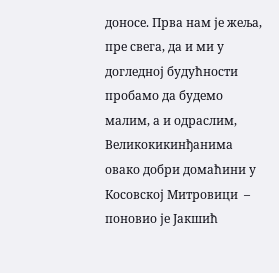доносе. Прва нам је жеља, пре свега, да и ми у догледној будућности пробамо да будемо малим, а и одраслим, Великокикинђанима овако добри домаћини у Косовској Митровици  – поновио је Јакшић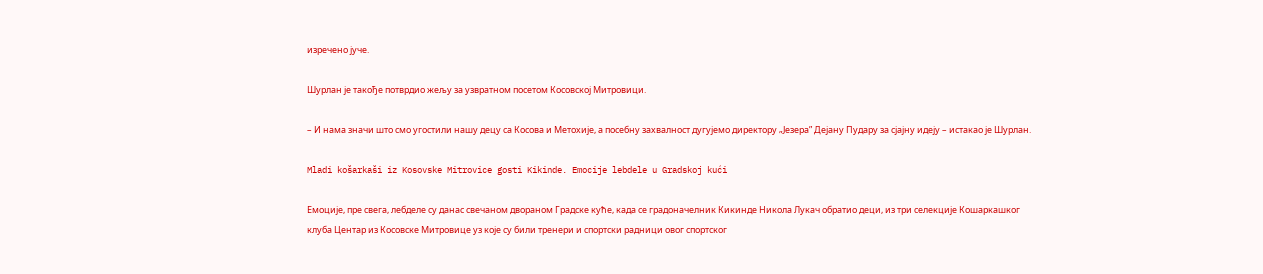изречено јуче.

Шурлан је такође потврдио жељу за узвратном посетом Косовској Митровици.

– И нама значи што смо угостили нашу децу са Косова и Метохије, а посебну захвалност дугујемо директору „Језера” Дејану Пудару за сјајну идеју – истакао је Шурлан.

Mladi košarkaši iz Kosovske Mitrovice gosti Kikinde. Emocije lebdele u Gradskoj kući

Емоције, пре свега, лебделе су данас свечаном двораном Градске куће, када се градоначелник Кикинде Никола Лукач обратио деци, из три селекције Кошаркашког клуба Центар из Косовске Митровице уз које су били тренери и спортски радници овог спортског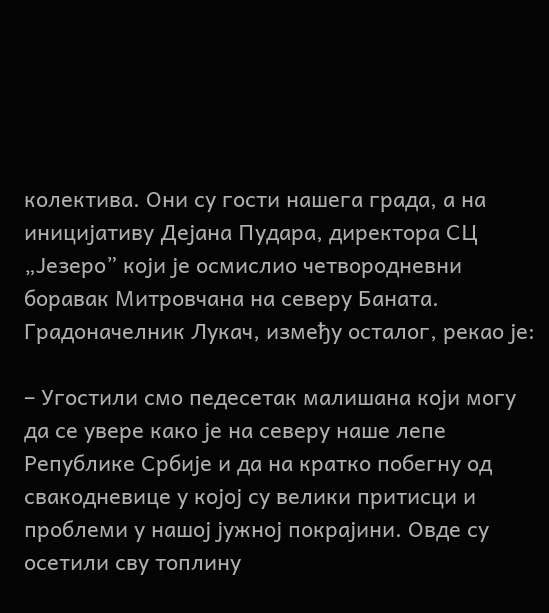колектива. Они су гости нашега града, а на иницијативу Дејана Пудара, директора СЦ „Језеро” који је осмислио четвородневни боравак Митровчана на северу Баната. Градоначелник Лукач, између осталог, рекао је:

– Угостили смо педесетак малишана који могу да се увере како је на северу наше лепе Републике Србије и да на кратко побегну од свакодневице у којој су велики притисци и проблеми у нашој јужној покрајини. Овде су осетили сву топлину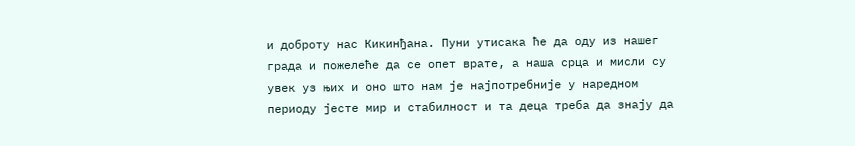и доброту нас Кикинђана. Пуни утисака ће да оду из нашег града и пожелеће да се опет врате, а наша срца и мисли су увек уз њих и оно што нам је најпотребније у наредном периоду јесте мир и стабилност и та деца треба да знају да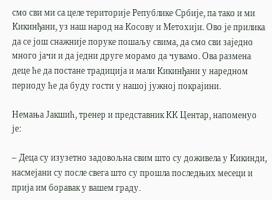смо сви ми са целе територије Републике Србије, па тако и ми Кикинђани, уз наш народ на Косову и Метохији. Ово је прилика да се још снажније поруке пошаљу свима, да смо сви заједно много јачи и да једни друге морамо да чувамо. Ова размена деце ће да постане традиција и мали Кикинђани у наредном периоду ће да буду гости у нашој јужној покрајини.

Немања Јакшић, тренер и представник КК Центар, напоменуо је:

– Деца су изузетно задовољна свим што су доживела у Кикинди, насмејани су после свега што су прошла последњих месеци и прија им боравак у вашем граду.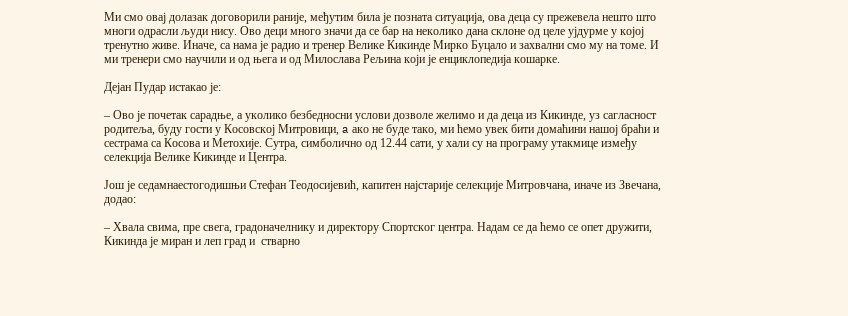Ми смо овај долазак договорили раније, међутим била је позната ситуација, ова деца су прежевела нешто што многи одрасли људи нису. Ово деци много значи да се бар на неколико дана склоне од целе ујдурме у којој тренутно живе. Иначе, са нама је радио и тренер Велике Кикинде Мирко Буцало и захвални смо му на томе. И ми тренери смо научили и од њега и од Милослава Рељина који је енциклопедија кошарке.

Дејан Пудар истакао је:

– Ово је почетак сарадње, а уколико безбедносни услови дозволе желимо и да деца из Кикинде, уз сагласност родитеља, буду гости у Косовској Митровици, a ако не буде тако, ми ћемо увек бити домаћини нашој браћи и сестрама са Косова и Метохије. Сутра, симболично од 12.44 сати, у хали су на програму утакмице између селекција Велике Кикинде и Центра.

Још је седамнаестогодишњи Стефан Теодосијевић, капитен најстарије селекције Митровчана, иначе из Звечана, додао:

– Хвала свима, пре свега, градоначелнику и директору Спортског центра. Надам се да ћемо се опет дружити, Кикинда је миран и леп град и  стварно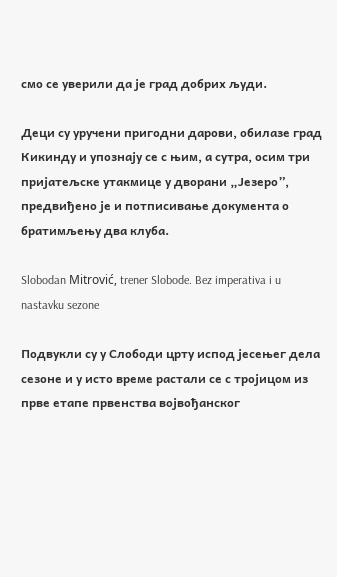смо се уверили да је град добрих људи.

Деци су уручени пригодни дарови, обилазе град Кикинду и упознају се с њим, а сутра, осим три пријатељске утакмице у дворани „Језеро”, предвиђено је и потписивање документа о братимљењу два клуба.

Slobodan Mitrović, trener Slobode. Bez imperativa i u nastavku sezone

Подвукли су у Слободи црту испод јесењег дела сезоне и у исто време растали се с тројицом из прве етапе првенства војвођанског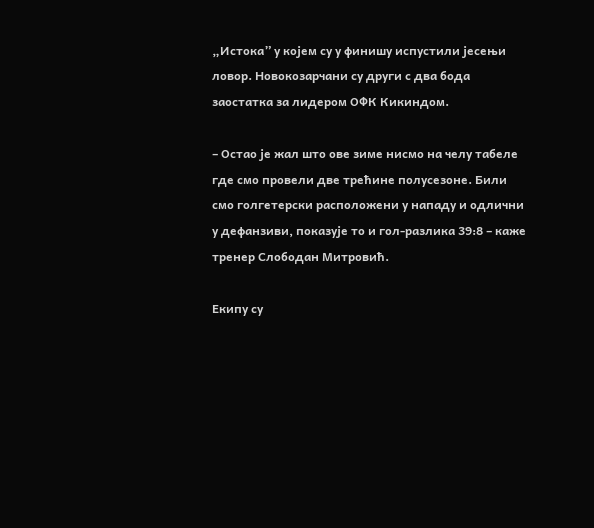„Истока” у којем су у финишу испустили јесењи ловор. Новокозарчани су други с два бода заостатка за лидером ОФК Кикиндом.

– Остао је жал што ове зиме нисмо на челу табеле где смо провели две трећине полусезоне. Били смо голгетерски расположени у нападу и одлични у дефанзиви, показује то и гол-разлика 39:8 – каже тренер Слободан Митровић.

Екипу су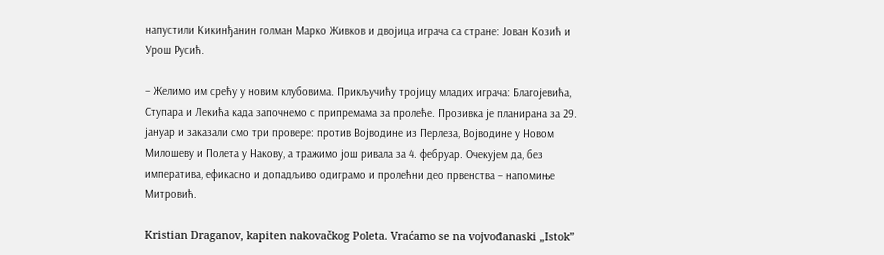напустили Кикинђанин голман Марко Живков и двојица играча са стране: Јован Козић и Урош Русић.

– Желимо им срећу у новим клубовима. Прикључићу тројицу младих играча: Благојевића, Ступара и Лекића када започнемо с припремама за пролеће. Прозивка је планирана за 29. jануар и заказали смо три провере: против Војводине из Перлеза, Војводине у Новом Милошеву и Полета у Накову, а тражимо још ривала за 4. фебруар. Очекујем да, без импeратива, ефикасно и допадљиво одиграмо и пролећни део првенства – напомиње Митровић.

Kristian Draganov, kapiten nakovačkog Poleta. Vraćamo se na vojvođanaski „Istok”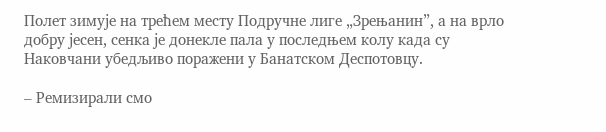Полет зимује на трећем месту Подручне лиге „Зрењанин”, а на врло добру јесен, сенка је донекле пала у последњем колу када су Наковчани убедљиво поражени у Банатском Деспотовцу.

– Ремизирали смо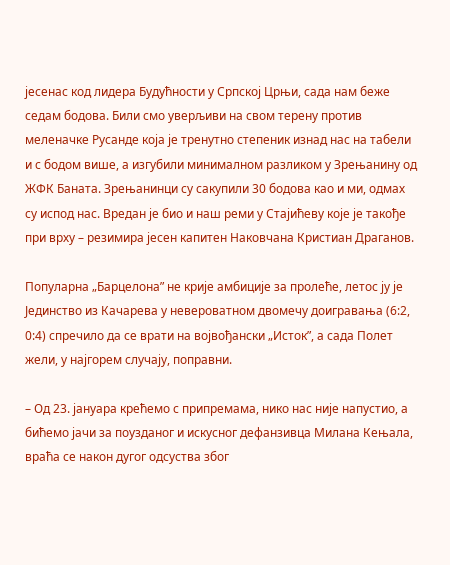јесенас код лидера Будућности у Српској Црњи, сада нам беже седам бодова. Били смо уверљиви на свом терену против меленачке Русанде која је тренутно степеник изнад нас на табели и с бодом више, а изгубили минималном разликом у Зрењанину од ЖФК Баната. Зрењанинци су сакупили 30 бодова као и ми, одмах су испод нас. Вредан је био и наш реми у Стајићеву које је такође при врху – резимира јесен капитен Наковчана Кристиан Драганов.

Популарна „Барцелона” не крије амбиције за пролеће, летос ју је Јединство из Качарева у невероватном двомечу доигравања (6:2, 0:4) спречило да се врати на војвођански „Исток”, а сада Полет жели, у најгорем случају, поправни.

– Од 23. јануара крећемо с припремама, нико нас није напустио, а бићемо јачи за поузданог и искусног дефанзивца Милана Кењала, враћа се након дугог одсуства због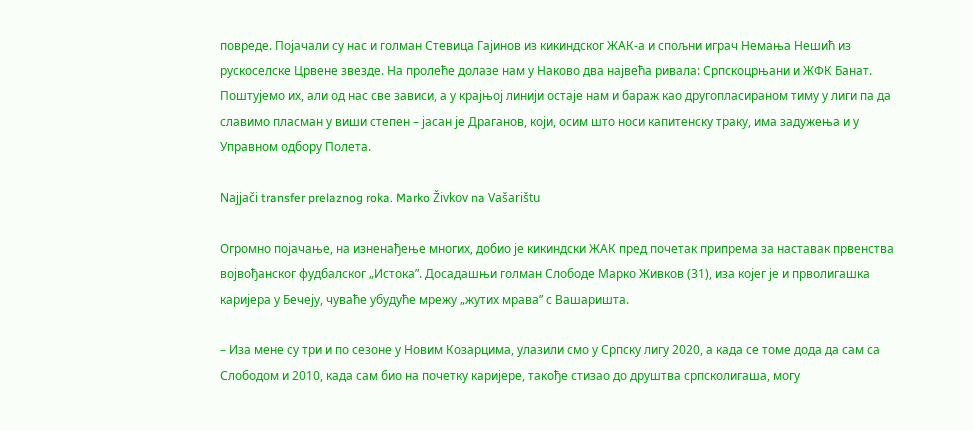повреде. Појачали су нас и голман Стевица Гајинов из кикиндског ЖАК-а и спољни играч Немања Нешић из рускоселске Црвене звезде. На пролеће долазе нам у Наково два највећа ривала: Српскоцрњани и ЖФК Банат. Поштујемо их, али од нас све зависи, а у крајњој линији остаје нам и бараж као другопласираном тиму у лиги па да славимо пласман у виши степен – јасан је Драганов, који, осим што носи капитенску траку, има задужења и у Управном одбору Полета.

Najjači transfer prelaznog roka. Marko Živkov na Vašarištu

Огромно појачање, на изненађење многих, добио је кикиндски ЖАК пред почетак припрема за наставак првенства војвођанског фудбалског „Истока”. Досадашњи голман Слободе Марко Живков (31), иза којег је и прволигашка каријера у Бечеју, чуваће убудуће мрежу „жутих мрава” с Вашаришта.

– Иза мене су три и по сезоне у Новим Козарцима, улазили смо у Српску лигу 2020, а када се томе дода да сам са Слободом и 2010, када сам био на почетку каријере, такође стизао до друштва српсколигаша, могу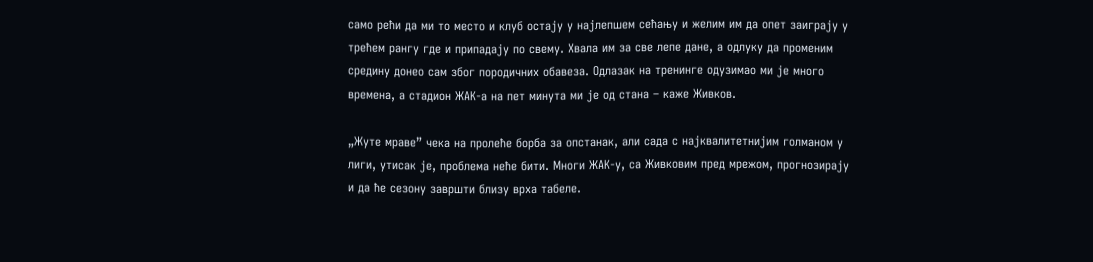само рећи да ми то место и клуб остају у најлепшем сећању и желим им да опет заиграју у трећем рангу где и припадају по свему. Хвала им за све лепе дане, а одлуку да променим средину донео сам због породичних обавеза. Одлазак на тренинге одузимао ми је много времена, а стадион ЖАК-а на пет минута ми је од стана – каже Живков.

„Жуте мраве” чека на пролеће борба за опстанак, али сада с најквалитетнијим голманом у лиги, утисак је, проблема неће бити. Многи ЖАК-у, са Живковим пред мрежом, прогнозирају и да ће сезону завршти близу врха табеле.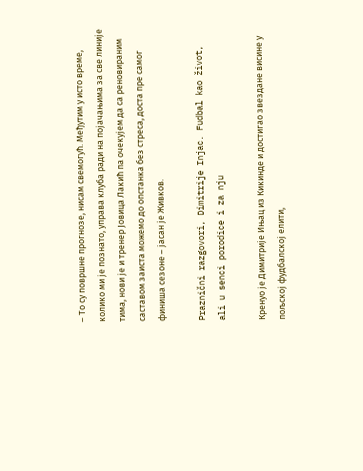– То су површне прогнозе, нисам свемогућ. Међутим у исто време, колико ми је познато, управа клуба ради на појачањима за све линије тима, нови је и тренер Јовица Лакић па очекујем да са реновираним саставом заиста можемо до опстанка без стреса, доста пре самог финиша сезоне – јасан је Живков.

Praznični razgovori, Dimitrije Injac. Fudbal kao život, ali u senci porodice i za nju

Кренуо је Димитрије Ињац из Кикинде и достигао звездане висине у пољској фудбалској елити,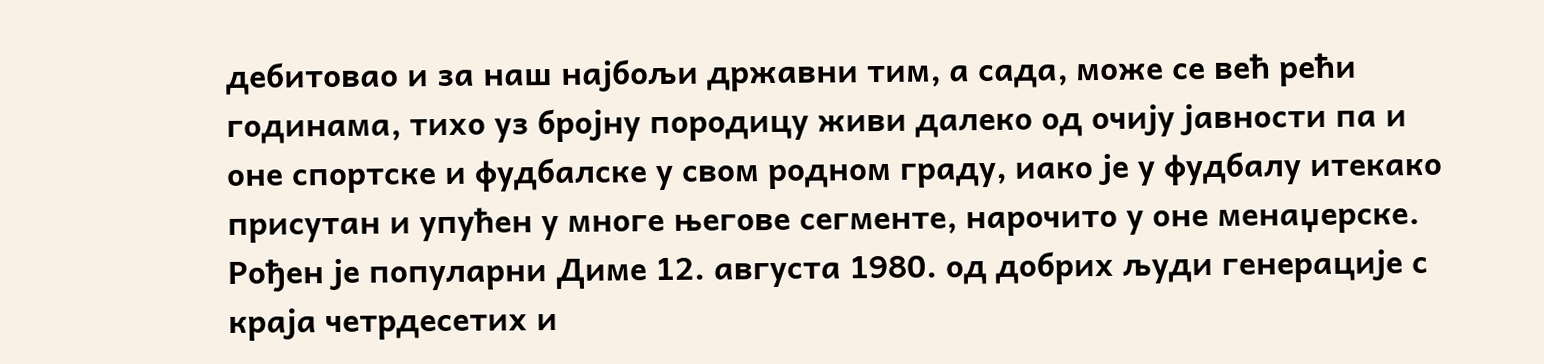дебитовао и за наш најбољи државни тим, а сада, може се већ рећи годинама, тихо уз бројну породицу живи далеко од очију јавности па и оне спортске и фудбалске у свом родном граду, иако је у фудбалу итекако присутан и упућен у многе његове сегменте, нарочито у оне менаџерске. Рођен је популарни Диме 12. августа 1980. од добрих људи генерације с краја четрдесетих и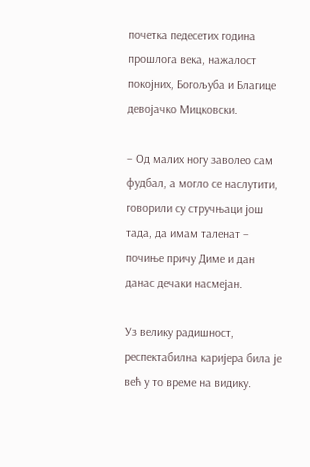почетка педесетих година прошлога века, нажалост покојних, Богољуба и Благице девојачко Мицковски.

– Од малих ногу заволео сам фудбал, а могло се наслутити, говорили су стручњаци још тада, да имам таленат – почиње причу Диме и дан данас дечаки насмејан.

Уз велику радишност, респектабилна каријера била је већ у то време на видику.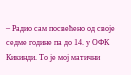– Радио сам посвећено од своје седме године па до 14. у ОФК Кикинди. То је мој матични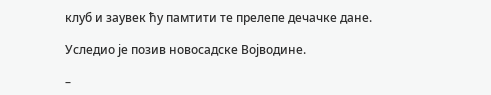клуб и заувек ћу памтити те прелепе дечачке дане.

Уследио је позив новосадске Војводине.

–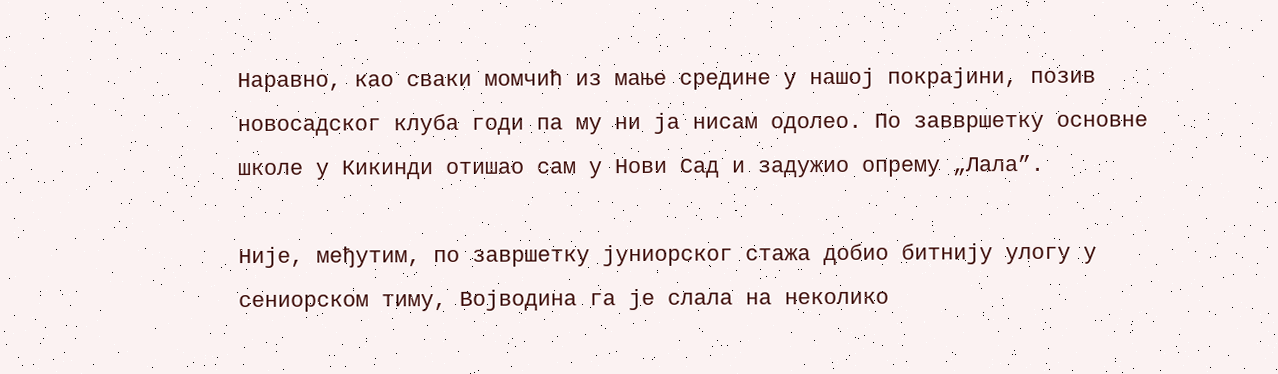Наравно, као сваки момчић из мање средине у нашој покрајини, позив новосадског клуба годи па му ни ја нисам одолео. По заввршетку основне школе у Кикинди отишао сам у Нови Сад и задужио опрему „Лала”.

Није, међутим, по завршетку јуниорског стажа добио битнију улогу у сениорском тиму, Војводина га је слала на неколико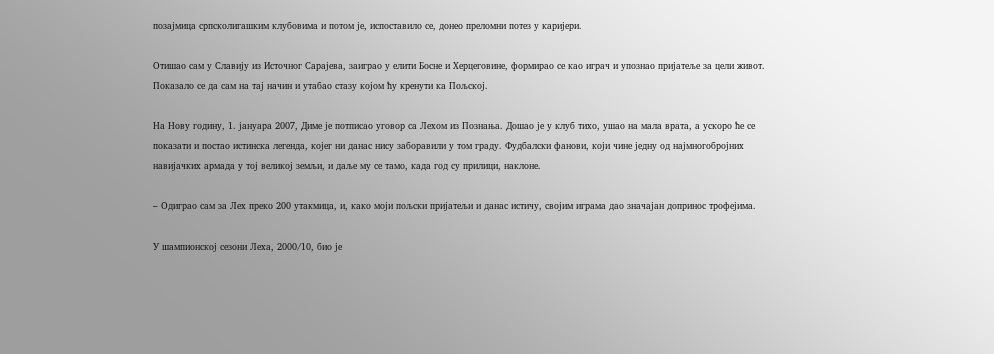позајмица српсколигашким клубовима и потом је, испоставило се, донео преломни потез у каријери.

Отишао сам у Славију из Источног Сарајева, заиграо у елити Босне и Херцеговине, формирао се као играч и упознао пријатеље за цели живот. Показало се да сам на тај начин и утабао стазу којом ћу кренути ка Пољској.

На Нову годину, 1. јануара 2007, Диме је потписао уговор са Лехом из Познања. Дошао је у клуб тихо, ушао на мала врата, а ускоро ће се показати и постао истинска легенда, којег ни данас нису заборавили у том граду. Фудбалски фанови, који чине једну од најмногобројних навијачких армада у тој великој земљи, и даље му се тамо, када год су прилици, наклоне.

– Одиграо сам за Лех преко 200 утакмица, и, како моји пољски пријатељи и данас истичу, својим играма дао значајан допринос трофејима.

У шампионској сезони Леха, 2000/10, био је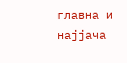главна и најјача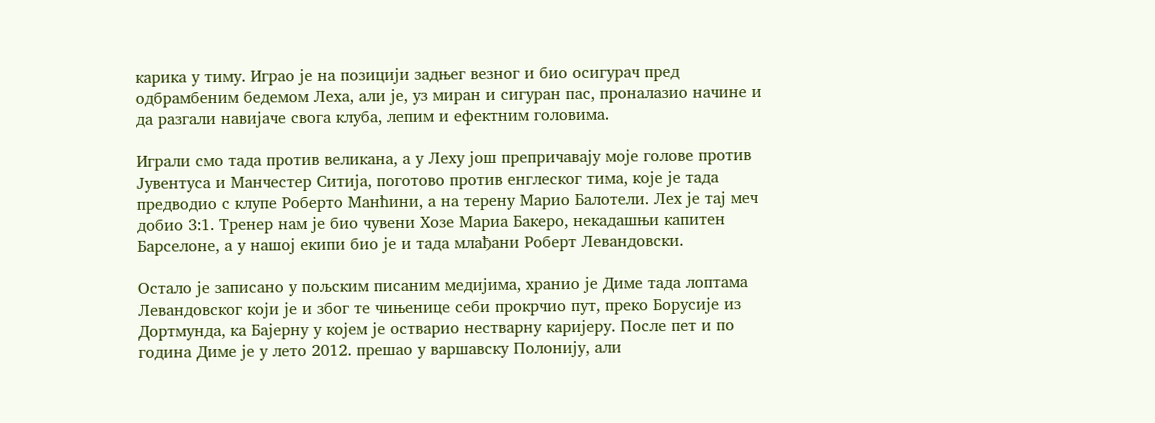карика у тиму. Играо је на позицији задњег везног и био осигурач пред одбрамбеним бедемом Леха, али је, уз миран и сигуран пас, проналазио начине и да разгали навијаче свога клуба, лепим и ефектним головима.

Играли смо тада против великана, а у Леху још препричавају моје голове против Јувентуса и Манчестер Ситија, поготово против енглеског тима, које је тада предводио с клупе Роберто Манћини, а на терену Марио Балотели. Лех је тај меч добио 3:1. Тренер нам је био чувени Хозе Мариа Бакеро, некадашњи капитен Барселоне, а у нашој екипи био је и тада млађани Роберт Левандовски.

Остало је записано у пољским писаним медијима, хранио је Диме тада лоптама Левандовског који је и због те чињенице себи прокрчио пут, преко Борусије из Дортмунда, ка Бајерну у којем је остварио нестварну каријеру. После пет и по година Диме је у лето 2012. прешао у варшавску Полонију, али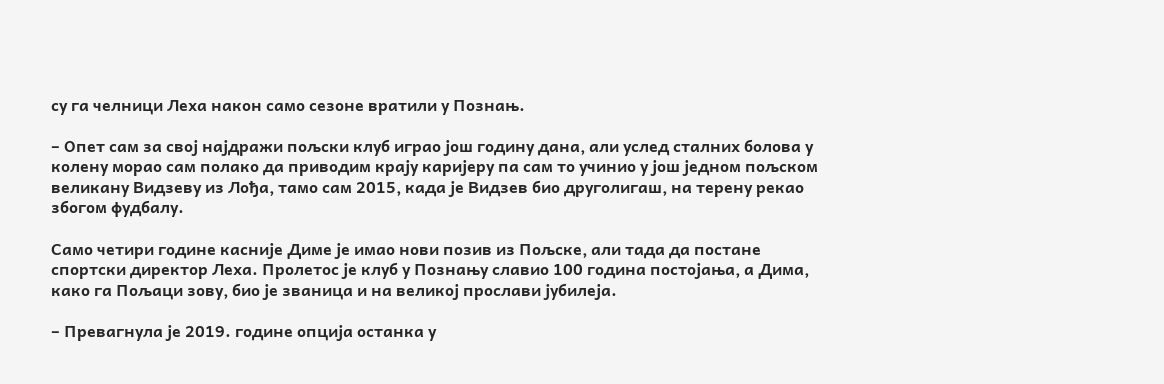су га челници Леха након само сезоне вратили у Познањ.

– Опет сам за свој најдражи пољски клуб играо још годину дана, али услед сталних болова у колену морао сам полако да приводим крају каријеру па сам то учинио у још једном пољском великану Видзеву из Лођа, тамо сам 2015, када је Видзев био друголигаш, на терену рекао збогом фудбалу.

Само четири године касније Диме је имао нови позив из Пољске, али тада да постане спортски директор Леха. Пролетос је клуб у Познању славио 100 година постојања, а Дима, како га Пољаци зову, био је званица и на великој прослави јубилеја.

– Превагнула је 2019. године опција останка у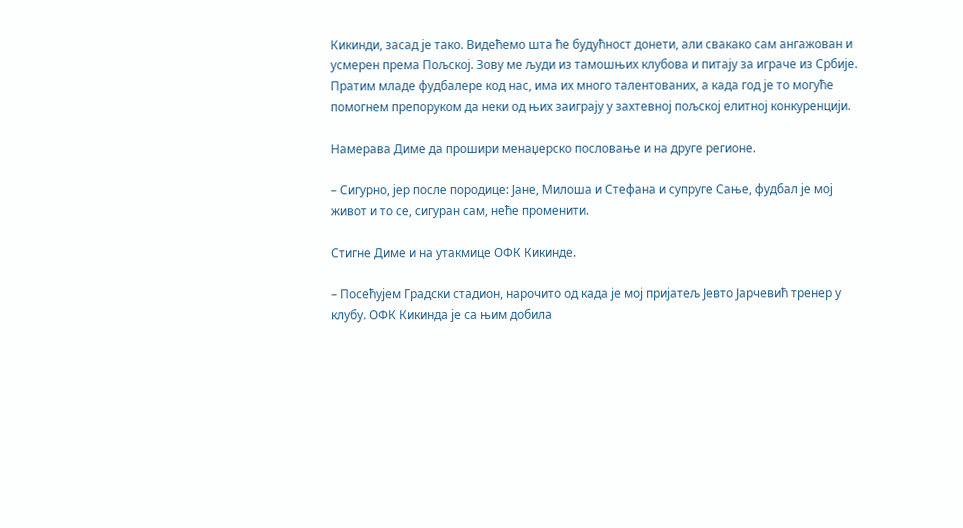Кикинди, засад је тако. Видећемо шта ће будућност донети, али свакако сам ангажован и усмерен према Пољској. Зову ме људи из тамошњих клубова и питају за играче из Србије. Пратим младе фудбалере код нас, има их много талентованих, а када год је то могуће помогнем препоруком да неки од њих заиграју у захтевној пољској елитној конкуренцији.

Намерава Диме да прошири менаџерско пословање и на друге регионе.

– Сигурно, јер после породице: Јане, Милоша и Стефана и супруге Сање, фудбал је мој живот и то се, сигуран сам, неће променити.

Стигне Диме и на утакмице ОФК Кикинде.

– Посећујем Градски стадион, нарочито од када је мој пријатељ Јевто Јарчевић тренер у клубу. ОФК Кикинда је са њим добила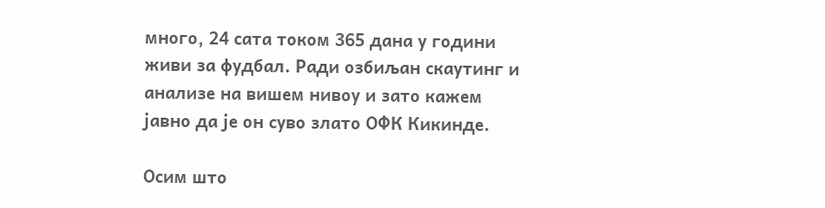много, 24 сата током 365 дана у години живи за фудбал. Ради озбиљан скаутинг и анализе на вишем нивоу и зато кажем јавно да је он суво злато ОФК Кикинде.

Осим што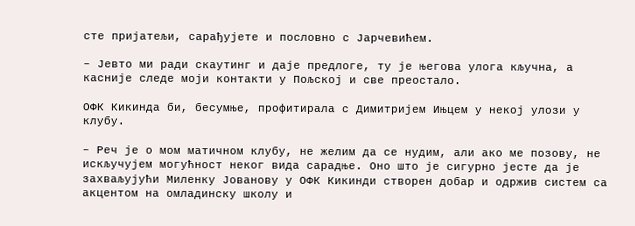сте пријатељи, сарађујете и пословно с Јарчевићем.

– Јевто ми ради скаутинг и даје предлоге, ту је његова улога кључна, а касније следе моји контакти у Пољској и све преостало.

ОФК Кикинда би, бесумње, профитирала с Димитријем Ињцем у некој улози у клубу.

– Реч је о мом матичном клубу, не желим да се нудим, али ако ме позову, не искључујем могућност неког вида сарадње. Оно што је сигурно јесте да је захваљујући Миленку Јованову у ОФК Кикинди створен добар и одржив систем са акцентом на омладинску школу и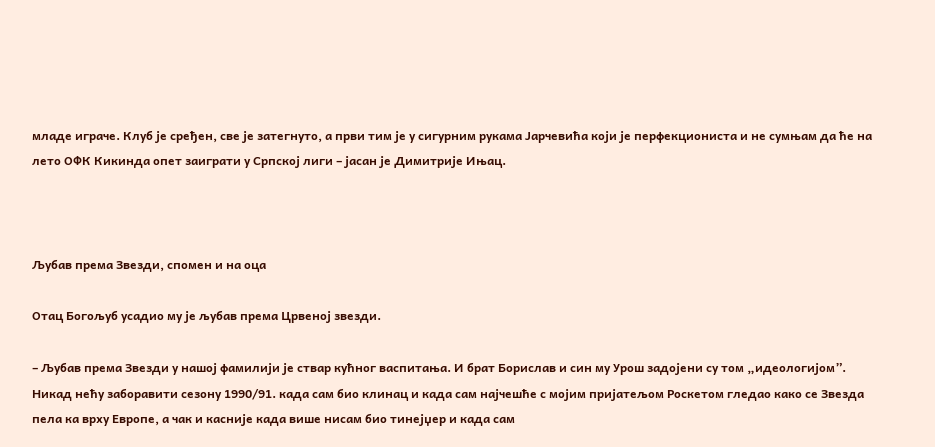младе играче. Клуб је сређен, све је затегнуто, а први тим је у сигурним рукама Јарчевића који је перфекциониста и не сумњам да ће на лето ОФК Кикинда опет заиграти у Српској лиги – јасан је Димитрије Ињац.



Љубав према Звезди, спомен и на оца

Отац Богољуб усадио му је љубав према Црвеној звезди.

– Љубав према Звезди у нашој фамилији је ствар кућног васпитања. И брат Борислав и син му Урош задојени су том „идеологијом”. Никад нећу заборавити сезону 1990/91. када сам био клинац и када сам најчешће с мојим пријатељом Роскетом гледао како се Звезда пела ка врху Европе, а чак и касније када више нисам био тинејџер и када сам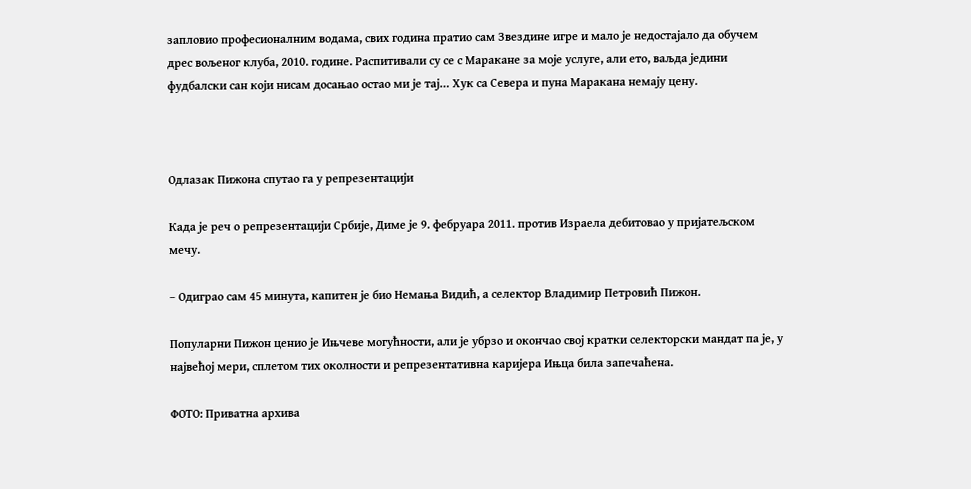запловио професионалним водама, свих година пратио сам Звездине игре и мало је недостајало да обучем дрес вољеног клуба, 2010. године. Распитивали су се с Маракане за моје услуге, али ето, ваљда једини фудбалски сан који нисам досањао остао ми је тај… Хук са Севера и пуна Маракана немају цену.



Одлазак Пижона спутао га у репрезентацији

Када је реч о репрезентацији Србије, Диме је 9. фебруара 2011. против Израела дебитовао у пријатељском мечу.

– Одиграо сам 45 минута, капитен је био Немања Видић, а селектор Владимир Петровић Пижон.

Популарни Пижон ценио је Ињчеве могућности, али је убрзо и окончао свој кратки селекторски мандат па је, у највећој мери, сплетом тих околности и репрезентативна каријера Ињца била запечаћена.

ФОТО: Приватна архива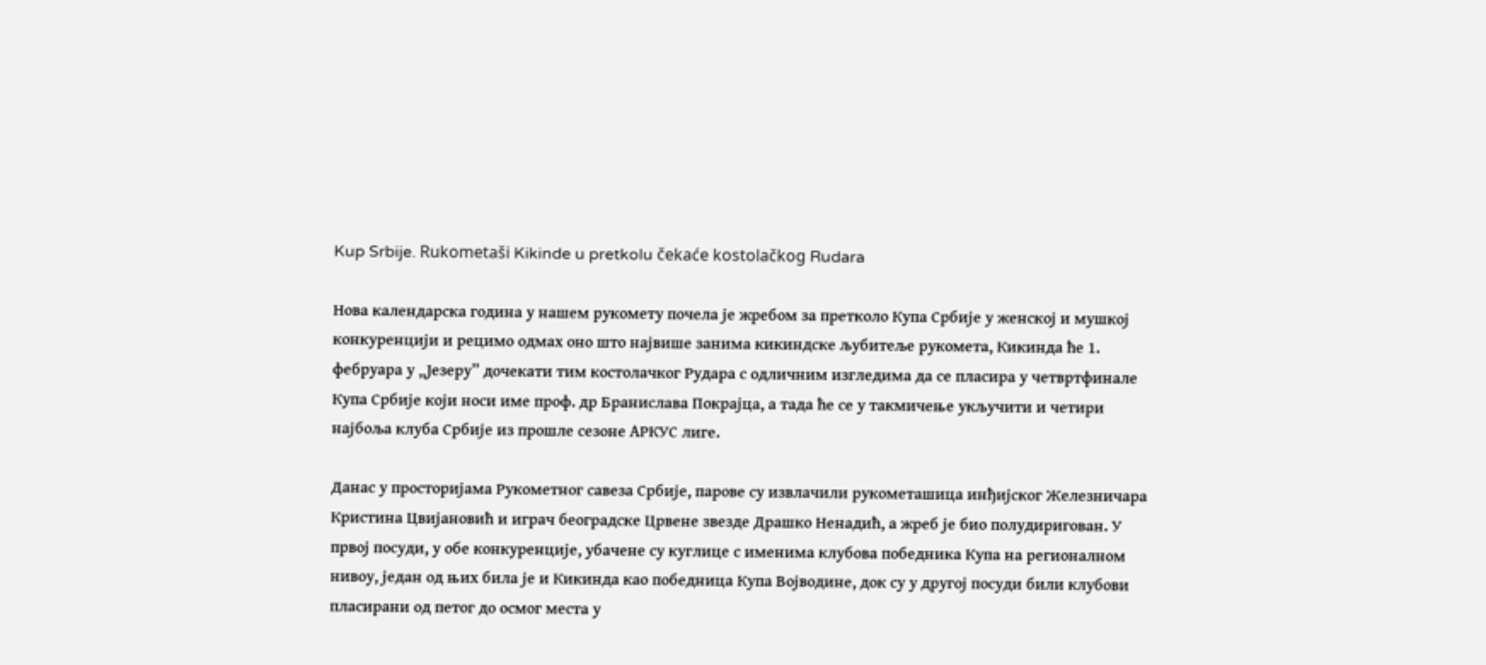Kup Srbije. Rukometaši Kikinde u pretkolu čekaće kostolačkog Rudara

Нова календарска година у нашем рукомету почела је жребом за претколо Купа Србије у женској и мушкој конкуренцији и рецимо одмах оно што највише занима кикиндске љубитеље рукомета, Кикинда ће 1. фебруара у „Језеру” дочекати тим костолачког Рудара с одличним изгледима да се пласира у четвртфинале Купа Србије који носи име проф. др Бранислава Покрајца, а тада ће се у такмичење укључити и четири најбоља клуба Србије из прошле сезоне АРКУС лиге.

Данас у просторијама Рукометног савеза Србије, парове су извлачили рукометашица инђијског Железничара Кристина Цвијановић и играч београдске Црвене звезде Драшко Ненадић, а жреб је био полудиригован. У првој посуди, у обе конкуренције, убачене су куглице с именима клубова победника Купа на регионалном нивоу, један од њих била је и Кикинда као победница Купа Војводине, док су у другој посуди били клубови пласирани од петог до осмог места у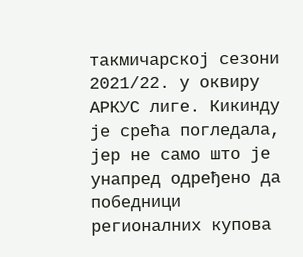такмичарској сезони 2021/22. у оквиру АРКУС лиге. Кикинду је срећа погледала, јер не само што је унапред одређено да победници регионалних купова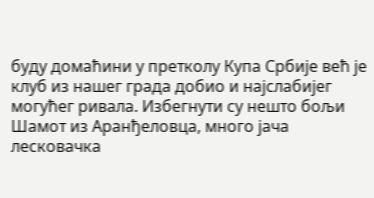буду домаћини у претколу Купа Србије већ је клуб из нашег града добио и најслабијег могућег ривала. Избегнути су нешто бољи Шамот из Аранђеловца, много јача лесковачка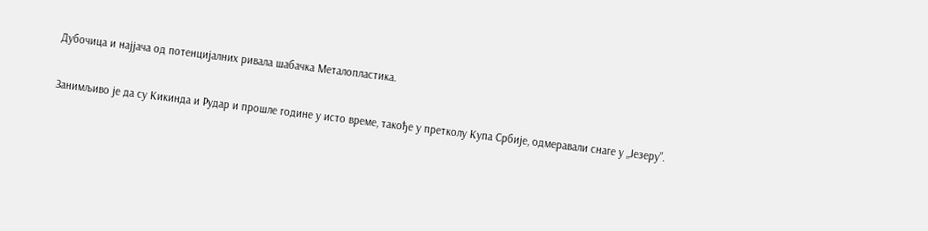Дубочица и најјача од потенцијалних ривала шабачка Металопластика.

Занимљиво је да су Кикинда и Рудар и прошле године у исто време, такође у претколу Купа Србије, одмеравали снаге у „Језеру”.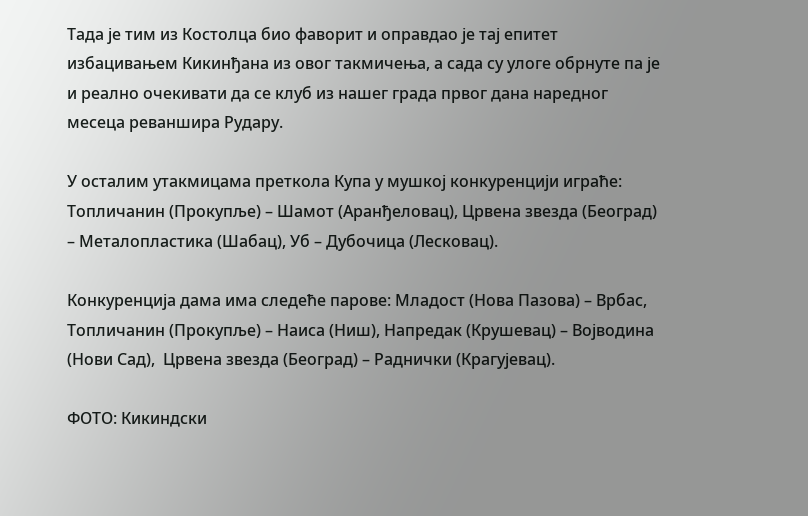Тада је тим из Костолца био фаворит и оправдао је тај епитет избацивањем Кикинђана из овог такмичења, а сада су улоге обрнуте па је и реално очекивати да се клуб из нашег града првог дана наредног месеца реваншира Рудару.

У осталим утакмицама преткола Купа у мушкој конкуренцији играће:  Топличанин (Прокупље) – Шамот (Аранђеловац), Црвена звезда (Београд) – Металопластика (Шабац), Уб – Дубочица (Лесковац).

Конкуренција дама има следеће парове: Младост (Нова Пазова) – Врбас, Топличанин (Прокупље) – Наиса (Ниш), Напредак (Крушевац) – Војводина (Нови Сад),  Црвена звезда (Београд) – Раднички (Крагујевац).

ФОТО: Кикиндски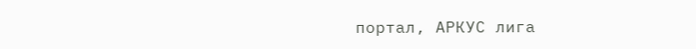портал, АРКУС лига